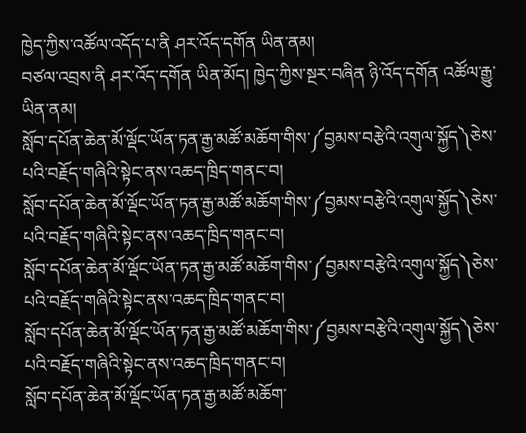ཁྱེད་ཀྱིས་འཚོལ་འདོད་པ་ནི ཤར་འོད་དགོན ཡིན་ནམ།
བཙལ་འབྲས་ནི ཤར་འོད་དགོན ཡིན་མོད། ཁྱེད་ཀྱིས་སྔར་བཞིན ཉི་འོད་དགོན འཚོལ་རྒྱུ་ཡིན་ནམ།
སློབ་དཔོན་ཆེན་མོ་ལྡོང་ཡོན་ཏན་རྒྱ་མཚོ་མཆོག་གིས་༼བྱམས་བརྩེའི་འགུལ་སྐྱོད༽ཅེས་པའི་བརྗོད་གཞིའི་སྟེང་ནས་འཆད་ཁྲིད་གནང་བ།
སློབ་དཔོན་ཆེན་མོ་ལྡོང་ཡོན་ཏན་རྒྱ་མཚོ་མཆོག་གིས་༼བྱམས་བརྩེའི་འགུལ་སྐྱོད༽ཅེས་པའི་བརྗོད་གཞིའི་སྟེང་ནས་འཆད་ཁྲིད་གནང་བ།
སློབ་དཔོན་ཆེན་མོ་ལྡོང་ཡོན་ཏན་རྒྱ་མཚོ་མཆོག་གིས་༼བྱམས་བརྩེའི་འགུལ་སྐྱོད༽ཅེས་པའི་བརྗོད་གཞིའི་སྟེང་ནས་འཆད་ཁྲིད་གནང་བ།
སློབ་དཔོན་ཆེན་མོ་ལྡོང་ཡོན་ཏན་རྒྱ་མཚོ་མཆོག་གིས་༼བྱམས་བརྩེའི་འགུལ་སྐྱོད༽ཅེས་པའི་བརྗོད་གཞིའི་སྟེང་ནས་འཆད་ཁྲིད་གནང་བ།
སློབ་དཔོན་ཆེན་མོ་ལྡོང་ཡོན་ཏན་རྒྱ་མཚོ་མཆོག་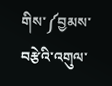གིས་༼བྱམས་བརྩེའི་འགུལ་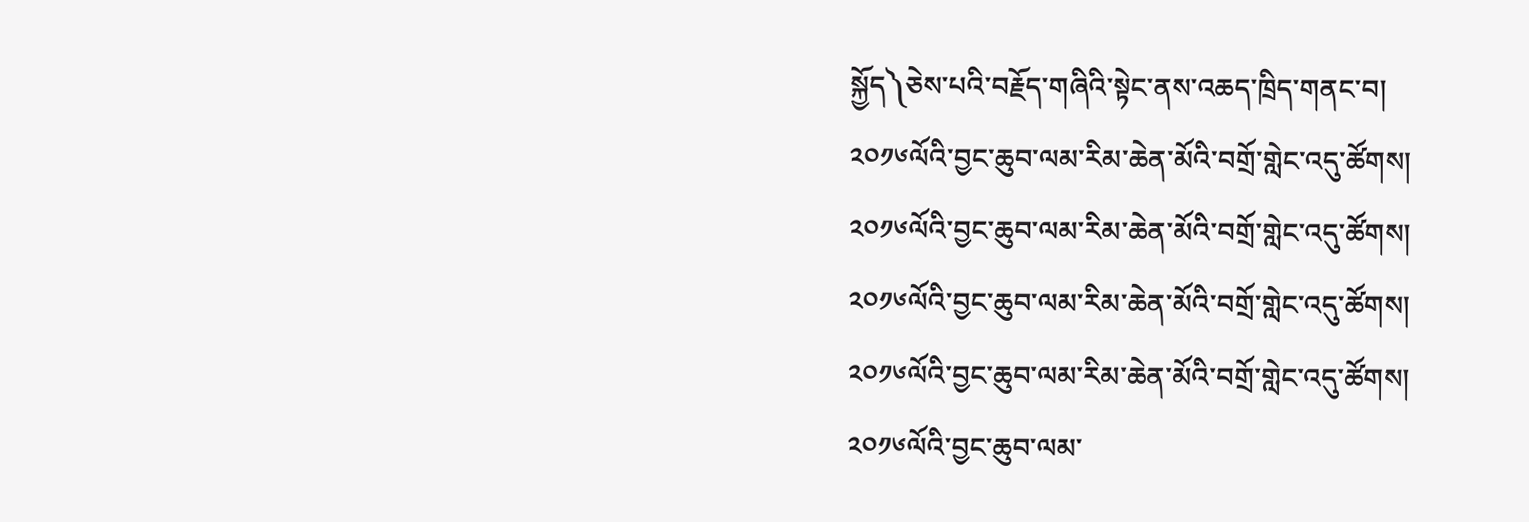སྐྱོད༽ཅེས་པའི་བརྗོད་གཞིའི་སྟེང་ནས་འཆད་ཁྲིད་གནང་བ།
༢༠༡༦ལོའི་བྱང་ཆུབ་ལམ་རིམ་ཆེན་མོའི་བགྲོ་གླེང་འདུ་ཚོགས།
༢༠༡༦ལོའི་བྱང་ཆུབ་ལམ་རིམ་ཆེན་མོའི་བགྲོ་གླེང་འདུ་ཚོགས།
༢༠༡༦ལོའི་བྱང་ཆུབ་ལམ་རིམ་ཆེན་མོའི་བགྲོ་གླེང་འདུ་ཚོགས།
༢༠༡༦ལོའི་བྱང་ཆུབ་ལམ་རིམ་ཆེན་མོའི་བགྲོ་གླེང་འདུ་ཚོགས།
༢༠༡༦ལོའི་བྱང་ཆུབ་ལམ་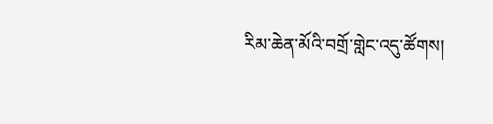རིམ་ཆེན་མོའི་བགྲོ་གླེང་འདུ་ཚོགས།